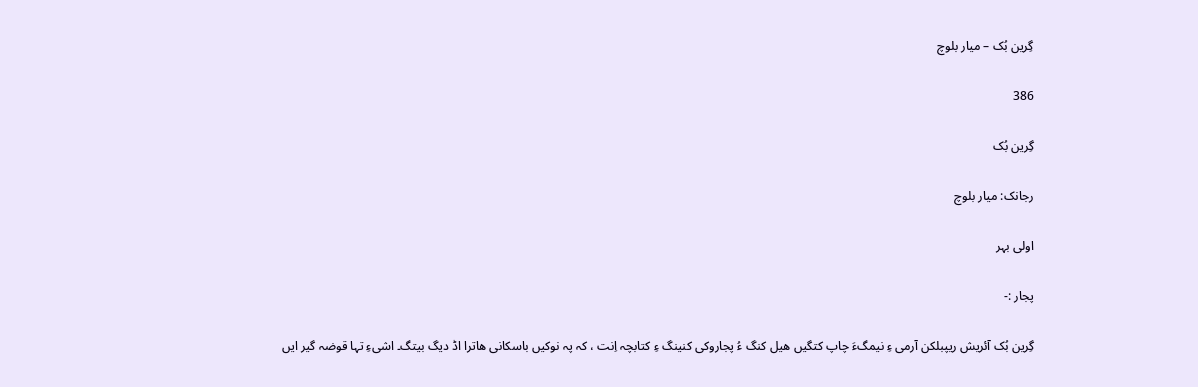گِرین بُک – میار بلوچ

386

گِرین بُک

رجانک: میار بلوچ

اولی بہر

پجار :-

گِرین بُک آئریش ریپبلکن آرمی ءِ نیمگءَ چاپ کتگیں ھیل کنگ ءُ پجاروکی کنینگ ءِ کتابچہ اِنت ، کہ پہ نوکیں باسکانی ھاترا اڈ دیگ بیتگ۔ اشیءِ تہا قوضہ گیر ایں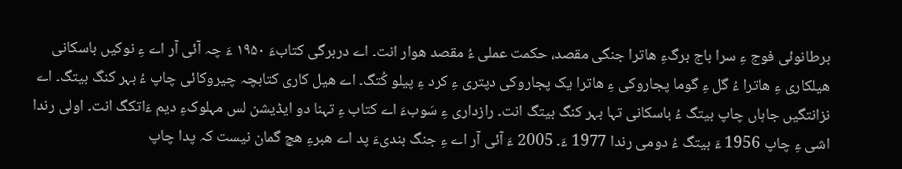برطانوئی فوج ءِ سرا باج برگءِ ھاترا جنگی مقصد، حکمت عملی ءُ مقصد ھوار انت۔ اے دربرگی کتابءَ ۱۹۵۰ ءَ چہ آئی آر اے ءِ نوکیں باسکانی ھیلکاری ءِ ھاترا ءُ گل ءِ گوما پجاروکی ءِ ھاترا یک پجاروکی دپتری ءِ کرد ءِ پیلو کُتگ۔ اے ھیل کاری کتابچہ چیروکائی چاپ ءُ بہر کنگ بیتگ۔ اے نزانتگیں جاہاں چاپ بیتگ ءُ باسکانی تہا بہر کنگ بیتگ انت۔ رازداری ءِ سَوبءَ اے کتاب ءِ تہنا دو ایڈیشن لس مہلوکءِ دیم ءَاتکگ انت۔ اولی رندا اشی ءِ چاپ 1956 ءَ بیتگ ءُ دومی رندا 1977 ءَ۔ 2005 ءَ آئی آر اے ءِ جنگ بندیءَ پد اے ھبرءِ ھچ گمان نیست کہ پدا چاپ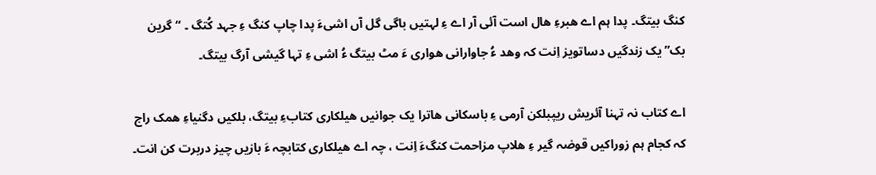کنگ بیتگ۔ پدا ہم اے ھبرءِ ھال است آئی آر اے ءِ لہتیں باگی گل آں اشیءَ پدا چاپ کنگ ءِ جہد کُتگ ۔ “گرین بک” یک زندگیں دساتویز اِنت کہ وھد ءُ جاوارانی ھواری ءَ مٹ بیتگ ءُ اشی ءِ تہا گیشی آرگ بیتگ۔

اے کتاب نہ تہنا آئریش ریپبلکن آرمی ءِ باسکانی ھاترا یک جوانیں ھیلکاری کتابءِ بیتگ، بلکیں دگنیاءِ ھمک راج کہ کجام ہم زوراکیں قوضہ گیر ءِ ھلاپ مزاحمت کنگءَ اِنت ، چہ اے ھیلکاری کتابچہ ءَ بازیں چیز دربرت کن انت۔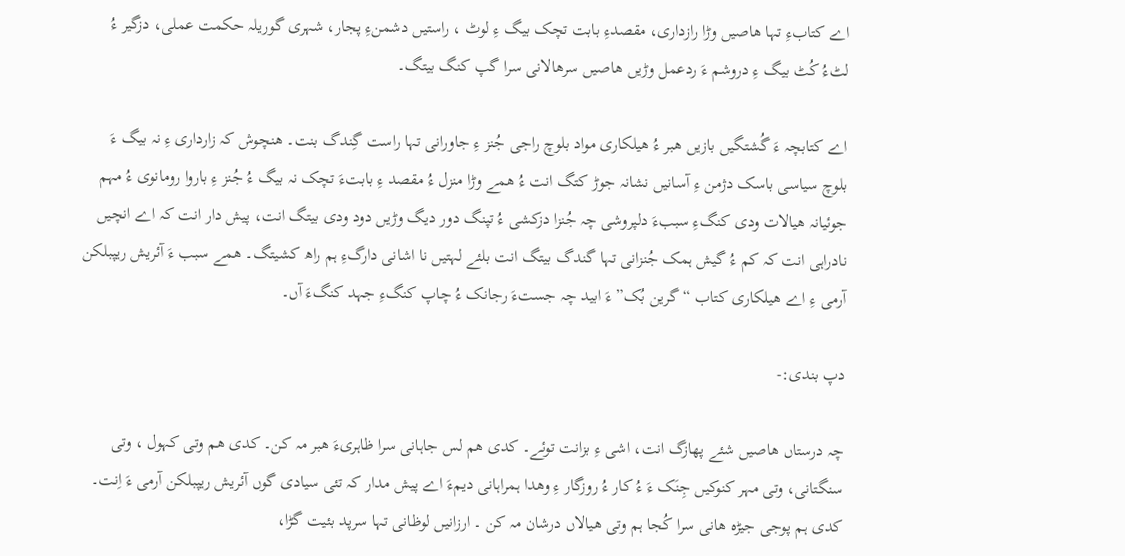اے کتابءِ تہا ھاصیں وڑا رازداری، مقصدءِ بابت تچک بیگ ءِ لوٹ ، راستیں دشمنءِ پجار، شہری گوریلہ حکمت عملی، دزگیر ءُ لٹءُ کُٹ بیگ ءِ دروشم ءَ ردعمل وڑیں ھاصیں سرھالانی سرا گپ کنگ بیتگ۔

اے کتابچہ ءَ گُشتگیں بازیں ھبر ءُ ھیلکاری مواد بلوچ راجی جُنز ءِ جاورانی تہا راست گِندگ بنت۔ ھنچوش کہ زارداری ءِ نہ بیگ ءَ بلوچ سیاسی باسک دژمن ءِ آسانیں نشانہ جوڑ کتگ انت ءُ ھمے وڑا منزل ءُ مقصد ءِ بابتءَ تچک نہ بیگ ءُ جُنز ءِ باروا رومانوی ءُ مہم جوئیانہ ھیالات ودی کنگءِ سببءَ دلپروشی چہ جُنزا دزکشی ءُ تپنگ دور دیگ وڑیں دود ودی بیتگ انت، پیش دار انت کہ اے انچیں نادراہی انت کہ کم ءُ گیش ہمک جُنزانی تہا گندگ بیتگ انت بلئے لہتیں نا اشانی دارگءِ ہم راھ کشیتگ۔ ھمے سبب ءَ آئریش ریپبلکن آرمی ءِ اے ھیلکاری کتاب “گرین بُک” ءَ ابید چہ جستءَ رجانک ءُ چاپ کنگءِ جہد کنگءَ آں۔

دپ بندی:-

چہ درستاں ھاصیں شئے پھازگ انت، اشی ءِ بزانت توئے۔ کدی ھم لس جاہانی سرا ظاہریءَ ھبر مہ کن۔ کدی ھم وتی کہول ، وتی سنگتانی، وتی مہر کنوکیں جِنَک ءَ ءُ کار ءُ روزگار ءِ وھدا ہمراہانی دیمءَ اے پیش مدار کہ تئی سیادی گوں آئریش ریپبلکن آرمی ءَ اِنت۔ کدی ہم پوجی جیڑہ ھانی سرا کُجا ہم وتی ھیالاں درشان مہ کن ۔ ارزانیں لوظانی تہا سرپد بئیت گڑا،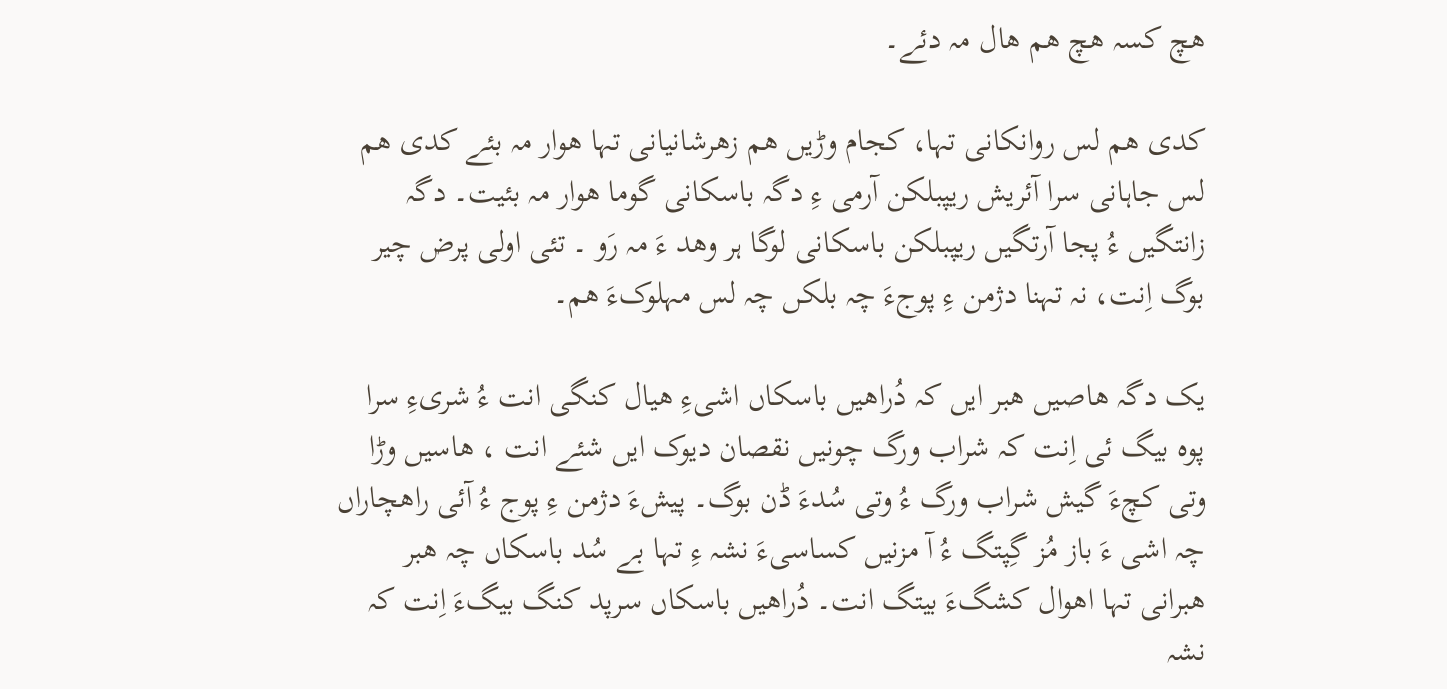ھچ کسہ ھچ ھم ھال مہ دئے۔

کدی ھم لس روانکانی تہا، کجام وڑیں ھم زھرشانیانی تہا ھوار مہ بئے کدی ھم لس جاہانی سرا آئریش ریپبلکن آرمی ءِ دگہ باسکانی گوما ھوار مہ بئیت۔ دگہ زانتگیں ءُ پجا آرتگیں ریپبلکن باسکانی لوگا ہر وھد ءَ مہ رَو ۔ تئی اولی پرض چیر بوگ اِنت، نہ تہنا دژمن ءِ پوجءَ چہ بلکں چہ لس مہلوکءَ ھم۔

یک دگہ ھاصیں ھبر ایں کہ دُراھیں باسکاں اشیءِ ھیال کنگی انت ءُ شریءِ سرا پوہ بیگ ئی اِنت کہ شراب ورگ چونیں نقصان دیوک ایں شئے انت ، ھاسیں وڑا وتی کچءَ گیش شراب ورگ ءُ وتی سُدءَ ڈن بوگ۔ پیشءَ دژمن ءِ پوج ءُ آئی راھچاراں چہ اشی ءَ باز مُز گِپتگ ءُ آ مزنیں کساسیءَ نشہ ءِ تہا بے سُد باسکاں چہ ھبر ھبرانی تہا اھوال کشگءَ بیتگ انت۔ دُراھیں باسکاں سرپد کنگ بیگءَ اِنت کہ نشہ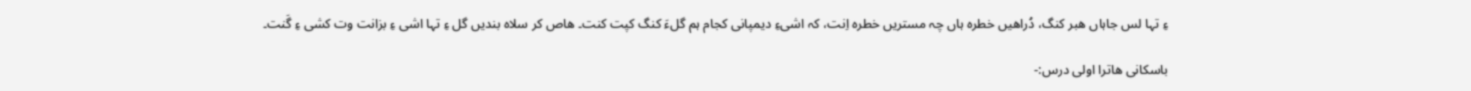ءِ تہا لس جاہاں ھبر کنگ، دُراھیں خطرہ ہاں چہ مستریں خطرہ اِنت، کہ اشیءِ دیمپانی کجام ہم گلءَ کنگ کپت کنت۔ ھاص کر سلاہ بندیں گل ءِ تہا اشی ءِ بزانت وت کشی ءِ گَنت۔

باسکانی ھاترا اولی درس:-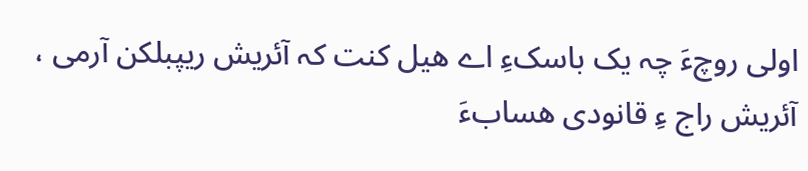اولی روچءَ چہ یک باسکءِ اے ھیل کنت کہ آئریش ریپبلکن آرمی ، آئریش راج ءِ قانودی ھسابءَ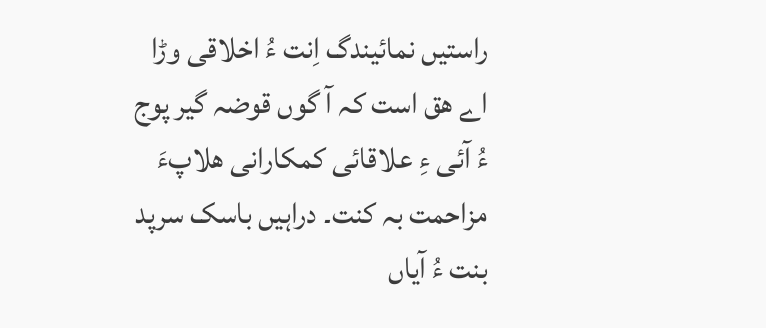راستیں نمائیندگ اِنت ءُ اخلاقی وڑا اے ھق است کہ آ گوں قوضہ گیر پوج ءُ آئی ءِ علاقائی کمکارانی ھلاپءَ مزاحمت بہ کنت۔ دراہیں باسک سرپد بنت ءُ آیاں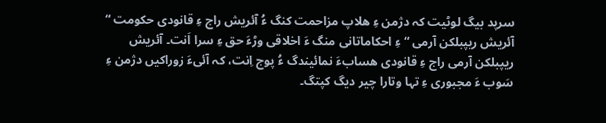سرپد بیگ لوٹیت کہ دژمن ءِ ھلاپ مزاحمت کنگ ءُ آئریش راج ءِ قانودی حکومت “ آئریش ریپبلکن آرمی “ ءِ احکاماتانی منگ ءَ اخلاقی وڑءَ حق ءِ سرا اَنت۔ آئریش ریپبلکن آرمی راج ءِ قانودی ھسابءَ نمائیندگ ءُ پوج اِنت، کہ آئیءَ زوراکیں دژمن ءِ سَوب ءَ مجبوری ءِ تہا وتارا چیر دیگ کپتگ۔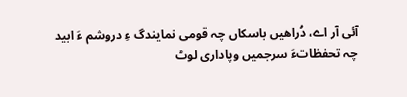آئی آر اے، دُراھیں باسکاں چہ قومی نمایندگ ءِ دروشم ءَ ابید چہ تحفظاتءَ سرجمیں وپاداری لوٹ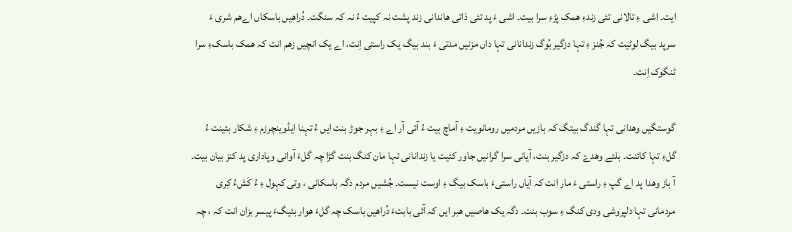ایت۔ اشی ءِ تالانی تئی زندءِ ھمک پڑءِ سرا بیت۔ اشی ءَ پد تئی ذاتی ھاندانی زند پشت نہ کپیت ءُ نہ کہ سنگت۔ دُراھیں باسکاں اےھم شری ءَ سرپد بیگ لوٹیت کہ جُنز ءِ تہا دزگیر بُوگ زندانانی تہا داں مزنیں مدتی ءَ بند بیگ یک راستی اِنت، اے یک انچیں زھم انت کہ ھمک باسکءِ سرا ٹنگوک اِنت۔

گوستگیں وھدانی تہا گندگ بیتگ کہ بازیں مردمیں رومانویت ءِ آماچ بیت ءُ آئی آر اے ءِ بہر جوڑ بنت ایں ءُ تہنا ایڈوینچرزم ءِ شکار بئینت ءُ گلءِ تہا کائنت۔ بلئے وھدۓ کہ دزگیر بنت، آیانی سرا گرانیں جاور کئیت یا زندانانی تہا مان کنگ بنت گڑا چہ گلءَ آوانی وپاداری پد کنز بیان بیت۔ آ باز وھدا پد اے گپ ءِ راستی ءَ مار انت کہ آیاں راستیءَ باسک بیگ ءِ اوست نیست۔ جُشیں مردم دگہ باسکانی ، وتی کہول ءِ ءُ کَشءُ کِری مردمانی تہا دلپروشی ودی کنگ ءِ سوب بنت۔ دگہ یک ھاصیں ھبر ایں کہ آئی بابتءَ دُراھیں باسک چہ گلءَ ھوار بئیگءَ پیسر بزان انت کہ ، چہ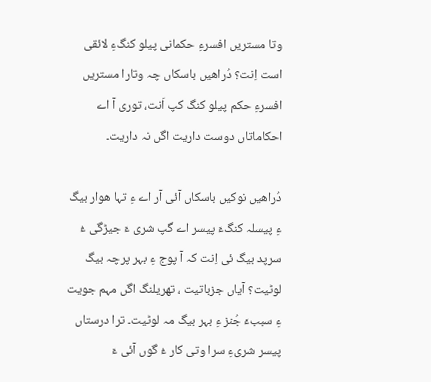وتا مستریں افسرءِ حکمانی پیلو کنگءِ لائقی است اِنت؟ دُراھیں باسکاں چہ وتارا مستریں افسرءِ حکم پیلو کنگ کپ اَنت، توری آ اے احکاماتاں دوست داریت اگں نہ داریت۔

دُراھیں نوکیں باسکاں آئی آر اے ءِ تہا ھوار بیگ ءِ پیسلہ کنگءَ پیسر اے گپ شری ءَ جیڑگی ءُ سرپد بیگ ئی اِنت کہ آ پوج ءِ بہر پرچہ بیگ لوٹیت؟ آیاں جزباتیت ، تھریلنگ اگں مہم جویت ءِ سببءَ جُنز ءِ بہر بیگ مہ لوٹیت۔ ترا درستاں پیسر شریءِ سرا وتی کار ءُ گوں آئی ءَ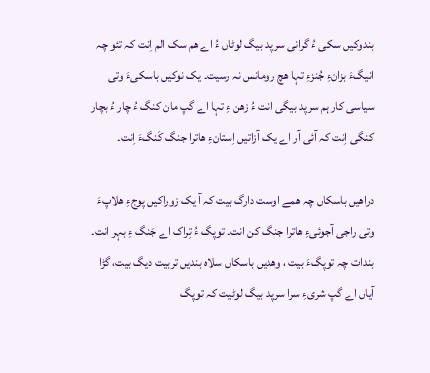بندوکیں سکی ءُ گرانی سرپد بیگ لوٹاں ءُ اے ھم سک الم اِنت کہ تئو چہ انیگءَ بزانءِ جُنزءِ تہا ھچ رومانس نہ رسیت۔ یک نوکیں باسکیءَ وتی سیاسی کار ہم سرپد بیگی انت ءُ زھن ءِ تہا اے گپ مان کنگ ءُ چار ءُ بچار کنگی اِنت کہ آئی آر اے یک آزاتیں اِستانءِ ھاترا جنگ کَنگءَ اِنت۔

دراھیں باسکاں چہ ھمے اوست دارگ بیت کہ آ یک زوراکیں پوجءِ ھلاپءَ وتی راجی آجوئیءِ ھاترا جنگ کن انت۔ توپگ ءُ تِراک اے جَنگ ءِ بہر انت۔ بندات چہ توپگءَ بیت ، وھدیں باسکاں سلاہ بندیں تربیت دیگ بیت، گڑا آیاں اے گپ شریءِ سرا سرپد بیگ لوٹیت کہ توپگ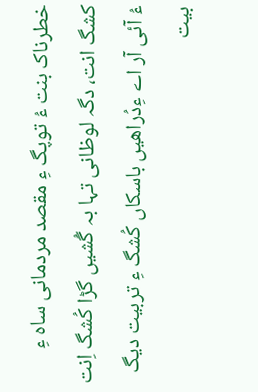خطرناک بنت ءُ توپگ ءِ مقصد مردمانی ساہ ءِ کشگ انت، دگہ لوظانی تہا بہ گُشیں گڑا کُشگ اِنت ءُ آئی آر اے ءِدُراھیں باسکاں کُشگ ءِ تربیت دیگ بیت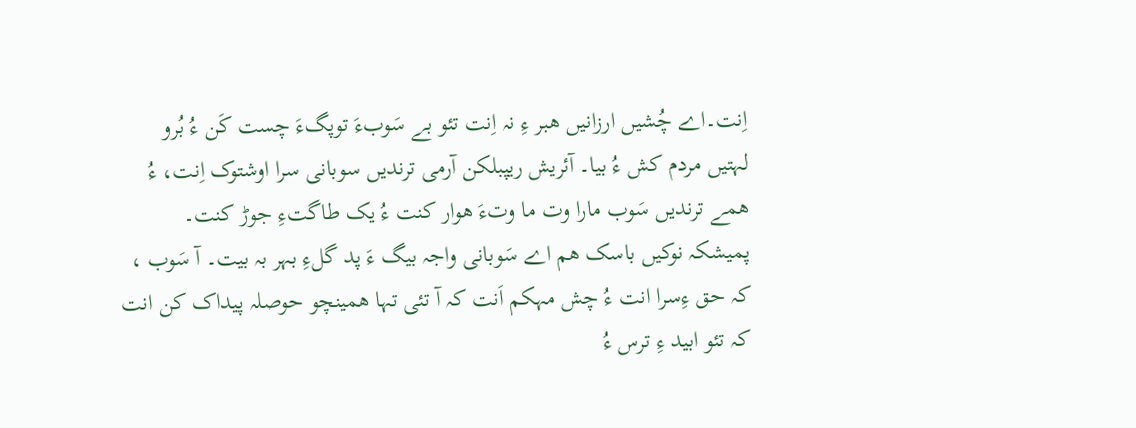اِنت۔اے چُشیں ارزانیں ھبر ءِ نہ اِنت تئو بے سَوبءَ توپگءَ چست کَن ءُ بُرو لہتیں مردم کش ءُ بیا۔ آئریش ریپبلکن آرمی ترندیں سوبانی سرا اوشتوک اِنت، ءُ ھمے ترندیں سَوب مارا وت ما وتءَ ھوار کنت ءُ یک طاگتءِ جوڑ کنت۔ پمیشکہ نوکیں باسک ھم اے سَوبانی واجہ بیگ ءَ پد گلءِ بہر بہ بیت۔ آ سَوب ، کہ حق ءِسرا انت ءُ چش مہکم اَنت کہ آ تئی تہا ھمینچو حوصلہ پیداک کن انت کہ تئو ابید ءِ ترس ءُ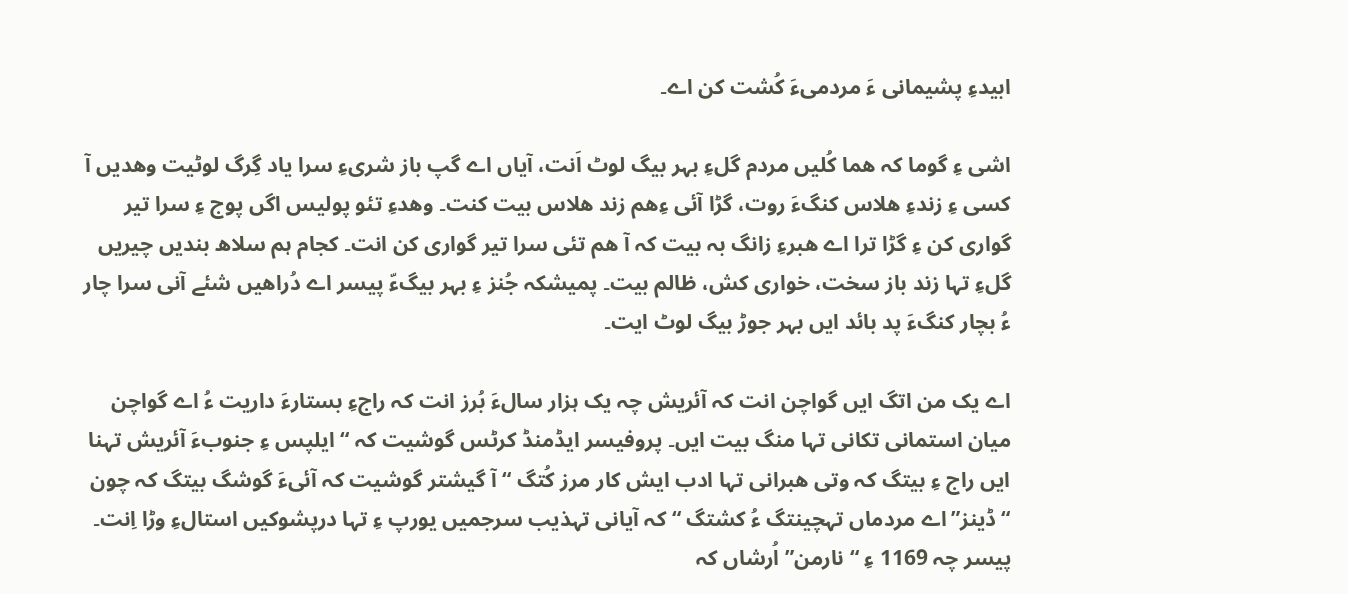ابیدءِ پشیمانی ءَ مردمیءَ کُشت کن اے۔

اشی ءِ گوما کہ ھما کُلیں مردم گلءِ بہر بیگ لوٹ اَنت، آیاں اے گپ باز شریءِ سرا یاد گِرگ لوٹیت وھدیں آ کسی ءِ زندءِ ھلاس کنگءَ روت، گڑا آئی ءِھم زند ھلاس بیت کنت۔ وھدءِ تئو پولیس اگں پوج ءِ سرا تیر گواری کن ءِ گڑا ترا اے ھبرءِ زانگ بہ بیت کہ آ ھم تئی سرا تیر گواری کن انت۔ کجام ہم سلاھ بندیں چیریں گلءِ تہا زند باز سخت، خواری کش، ظالم بیت۔ پمیشکہ جُنز ءِ بہر بیگءّ پیسر اے دُراھیں شئے آنی سرا چار ءُ بچار کنگءَ پد بائد ایں بہر جوڑ بیگ لوٹ ایت۔

اے یک من اتگ ایں گواچن انت کہ آئریش چہ یک ہزار سالءَ بُرز انت کہ راجءِ بستارءَ داریت ءُ اے گواچن میان استمانی تکانی تہا منگ بیت ایں۔ پروفیسر ایڈمنڈ کرٹس گوشیت کہ “ ایلپس ءِ جنوبءَ آئریش تہنا ایں راج ءِ بیتگ کہ وتی ھبرانی تہا ادب ایش کار مرز کُتگ “ آ گیشتر گوشیت کہ آئیءَ گوشگ بیتگ کہ چون “ڈینز”اے مردماں تہچینتگ ءُ کشتگ “ کہ آیانی تہذیب سرجمیں یورپ ءِ تہا درپشوکیں استالءِ وڑا اِنت۔ پیسر چہ 1169 ءِ “نارمن” اُرشاں کہ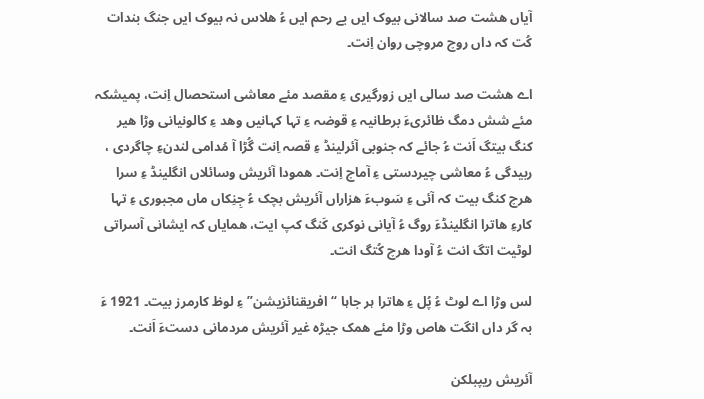آیاں ھشت صد سالانی بیوک ایں بے رحم ایں ءُ ھلاس نہ بیوک ایں جنگ بندات کُت کہ داں روچ مروچی روان اِنت۔

اے ھشت صد سالی ایں زورگیری ءِ مقصد مئے معاشی استحصال اِنت، پمیشکہ مئے شش دمگ ظائریءَ برطانیہ ءِ قوضہ ءِ تہا کہانیں وھد ءِ کالونیانی وڑا ھیر کنگ بیتگ اَنت ءُ جائے کہ جنوبی آئرلینڈ ءِ قصہ اِنت گُڑا آ مُدامی لندنءِ چاگردی ، ربیدگی ءُ معاشی چیردستی ءِ آماچ اِنت۔ ھمودا آئریش وسائلاں انگلینڈ ءِ سرا ھرچ کنگ بیت کہ آئی ءِ سَوبءَ ھزاراں آئریش بچک ءُ جِنِکاں ماں مجبوری ءِ تہا کارءِ ھاترا انگلینڈءَ روگ ءُ آیانی نوکری کَنگ کپ ایت، ھمایاں کہ ایشانی آسراتی لوٹیت اتگ انت ءُ آودا ھرچ کُتگ انت۔

لس وڑا اے لوٹ ءُ پُل ءِ ھاترا ہر جاہا “افریقنائزیشن” ءِ لوظ کارمرز بیت۔ 1921 ءَ بہ گر داں انگت ھاص وڑا مئے ھمک جیڑہ غیر آئریش مردمانی دستءَ اَنت۔

آئریش ریپبلکن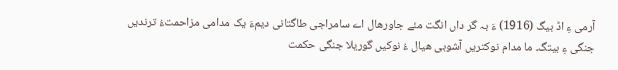آرمی ءِ اڈ بیگ (1916) ءَ بہ گر داں انگت مئے جاورھال اے سامراجی طاگتانی دیمءَ یک مدامی مزاحمتءُ ترندیں جنگی ءِ بیتگ۔ ما مدام نوکتریں آشوبی ھیال ءُ نوکیں گوریلا جنگی حکمت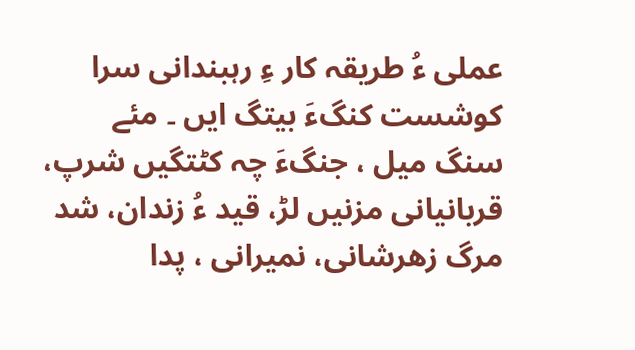عملی ءُ طریقہ کار ءِ رہبندانی سرا کوشست کنگءَ بیتگ ایں ۔ مئے سنگ میل ، جنگءَ چہ کٹتگیں شرپ، قربانیانی مزنیں لڑ، قید ءُ زندان، شد مرگ زھرشانی، نمیرانی ، پدا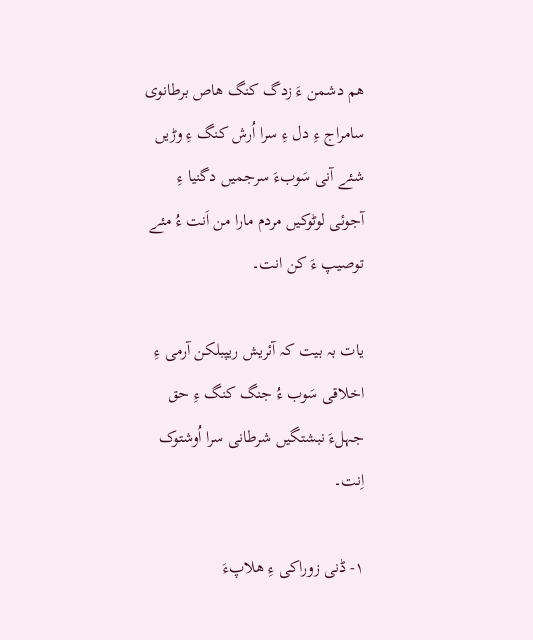ھم دشمن ءَ زدگ کنگ ھاص برطانوی سامراج ءِ دل ءِ سرا اُرش کنگ ءِ وڑیں شئے آنی سَوبءَ سرجمیں دگنیا ءِ آجوئی لوٹوکیں مردم مارا من اَنت ءُ مئے توصیپ ءَ کن انت۔

یات بہ بیت کہ آئریش ریپبلکن آرمی ءِ اخلاقی سَوب ءُ جنگ کنگ ءِ حق جہلءَ نبشتگیں شرطانی سرا اُوشتوک اِنت۔

۱- ڈنی زوراکی ءِ ھلاپءَ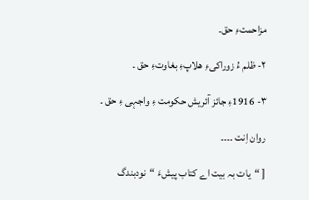مزاحمتءِ حق۔

۲- ظلم ءُ زوراکیءِ ھلاپءِ بغاوتءِ حق ۔

۳- 1916ءِ جائز آئریش حکومت ءِ واجہی ءِ حق ۔

روان اِنت ۔۔۔۔

[ “یات بہ بیت اے کتاب پیشءَ “نودبندگ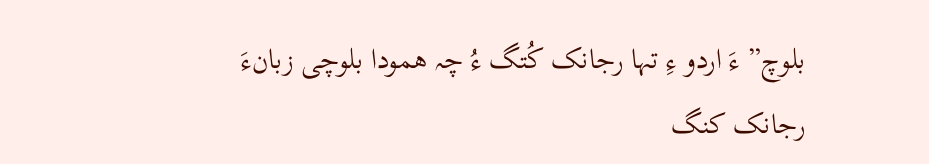بلوچ” ءَ اردو ءِ تہا رجانک کُتگ ءُ چہ ھمودا بلوچی زبانءَ رجانک کنگ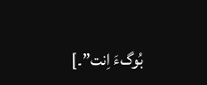بُوگءَ اِنت”۔]